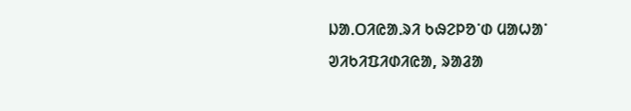ᱡᱟᱹᱛᱤᱭᱟᱹᱨᱤ ᱠᱷᱮᱞᱚᱸᱰ ᱢᱟᱦᱟᱸ
ᱣᱤᱠᱤᱯᱤᱰᱤᱭᱟ, ᱨᱟᱲᱟ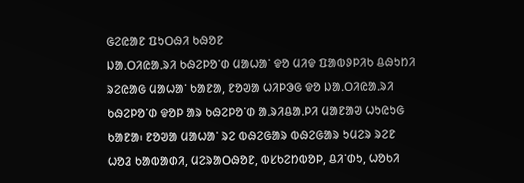ᱜᱮᱭᱟᱱ ᱯᱩᱛᱷᱤ ᱠᱷᱚᱱ
ᱡᱟᱹᱛᱤᱭᱟᱹᱨᱤ ᱠᱷᱮᱞᱚᱸᱰ ᱢᱟᱦᱟᱸ ᱫᱚ ᱢᱤᱫ ᱯᱟᱵᱽᱞᱤᱠ ᱪᱷᱩᱴᱤ ᱨᱮᱭᱟᱜ ᱢᱟᱦᱟᱸ ᱠᱟᱱᱟ, ᱱᱚᱣᱟ ᱦᱤᱞᱳᱜ ᱫᱚ ᱡᱟᱹᱛᱤᱭᱟᱹᱨᱤ ᱠᱷᱮᱞᱚᱸᱰ ᱫᱚᱞ ᱟᱨ ᱠᱷᱮᱞᱚᱸᱰ ᱟᱹᱨᱤᱪᱟᱹᱞᱤ ᱢᱟᱱᱟᱣ ᱦᱩᱭᱩᱜ ᱠᱟᱱᱟ᱾ ᱱᱚᱣᱟ ᱢᱟᱦᱟᱸ ᱨᱮ ᱵᱷᱮᱜᱟᱨ ᱵᱷᱮᱜᱟᱨ ᱩᱢᱮᱨ ᱨᱮᱱ ᱦᱚᱲ ᱠᱟᱵᱟᱰᱤ, ᱢᱮᱨᱟᱛᱷᱚᱱ, ᱵᱥᱠᱮᱴᱵᱚᱞ, ᱪᱤᱸᱰᱩ, ᱦᱚᱠᱤ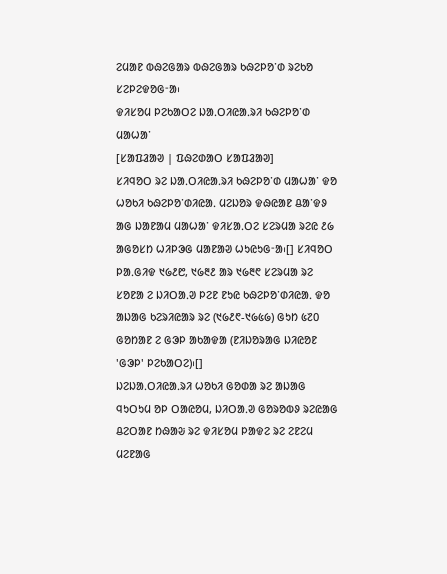ᱮᱢᱟᱱ ᱵᱷᱮᱜᱟᱨ ᱵᱷᱮᱜᱟᱨ ᱠᱷᱮᱞᱚᱸᱰ ᱨᱮᱠᱚ ᱥᱮᱞᱮᱫᱚᱜᱼᱟ᱾
ᱫᱤᱥᱚᱢ ᱞᱮᱠᱟᱛᱮ ᱡᱟᱹᱛᱤᱭᱟᱹᱨᱤ ᱠᱷᱮᱞᱚᱸᱰ ᱢᱟᱦᱟᱸ
[ᱥᱟᱯᱲᱟᱣ | ᱯᱷᱮᱰᱟᱛ ᱥᱟᱯᱲᱟᱣ]
ᱥᱤᱧᱚᱛ ᱨᱮ ᱡᱟᱹᱛᱤᱭᱟᱹᱨᱤ ᱠᱷᱮᱞᱚᱸᱰ ᱢᱟᱦᱟᱸ ᱫᱚ ᱦᱚᱠᱤ ᱠᱷᱮᱞᱚᱸᱰᱤᱭᱟᱹ ᱢᱮᱡᱚᱨ ᱫᱷᱭᱟᱱ ᱪᱟᱸᱫᱽ ᱟᱜ ᱡᱟᱱᱟᱢ ᱢᱟᱦᱟᱸ ᱫᱤᱥᱟᱹᱛᱮ ᱥᱮᱨᱢᱟ ᱨᱮᱭ ᱒᱙ ᱟᱜᱚᱥᱴ ᱦᱤᱞᱳᱜ ᱢᱟᱱᱟᱣ ᱦᱩᱭᱩᱜᱼᱟ᱾[] ᱥᱤᱧᱚᱛ ᱞᱟᱹᱜᱤᱫ ᱑᱙᱒᱘, ᱑᱙᱓᱒ ᱟᱨ ᱑᱙᱓᱖ ᱥᱮᱨᱢᱟ ᱨᱮ ᱥᱚᱱᱟ ᱮ ᱡᱤᱛᱟᱹᱣ ᱞᱮᱱ ᱱᱩᱭ ᱠᱷᱮᱞᱚᱸᱰᱤᱭᱟᱹ ᱫᱚ ᱟᱡᱟᱜ ᱠᱮᱨᱤᱭᱟᱨ ᱨᱮ (᱑᱙᱒᱖-᱑᱙᱕᱙) ᱜᱩᱴ ᱕᱗᱐ ᱜᱚᱴᱟᱱ ᱮ ᱜᱳᱞ ᱟᱠᱟᱫᱟ (ᱱᱤᱡᱚᱨᱟᱜ ᱡᱤᱭᱚᱱ 'ᱜᱳᱞ' ᱞᱮᱠᱟᱛᱮ)᱾[]
ᱡᱮᱡᱟᱹᱛᱤᱭᱟᱹᱨᱤ ᱦᱚᱠᱤ ᱜᱚᱰᱟ ᱨᱮ ᱟᱡᱟᱜ ᱧᱩᱛᱩᱢ ᱚᱞ ᱛᱟᱭᱚᱢ, ᱡᱤᱛᱟᱹᱣ ᱜᱚᱨᱚᱵᱽ ᱨᱮᱭᱟᱜ ᱪᱮᱛᱟᱱ ᱴᱷᱟᱶ ᱨᱮ ᱫᱤᱥᱚᱢ ᱞᱟᱫᱮ ᱨᱮ ᱮᱱᱮᱢ ᱢᱮᱱᱟᱜ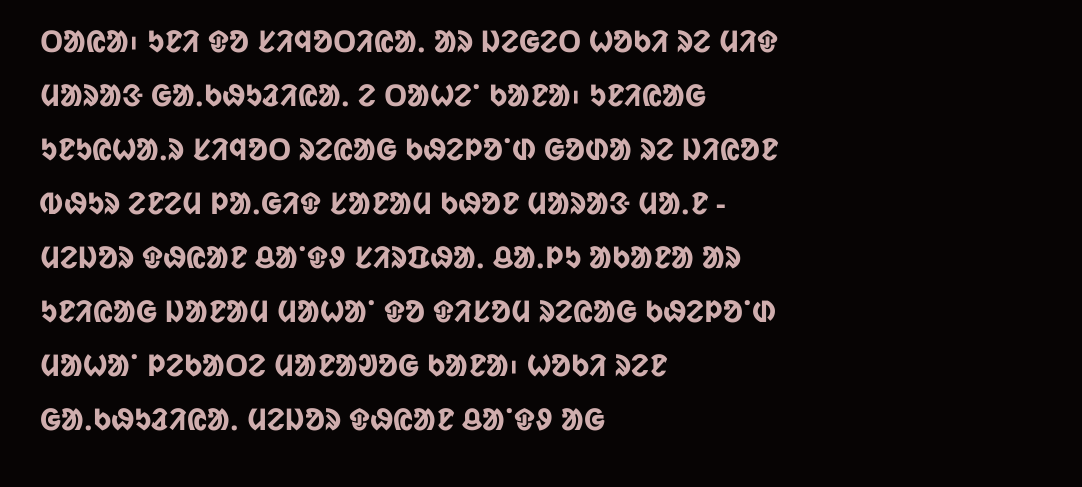ᱛᱟᱭᱟ᱾ ᱩᱱᱤ ᱫᱚ ᱥᱤᱧᱚᱛᱤᱭᱟᱹ ᱟᱨ ᱡᱮᱜᱮᱛ ᱦᱚᱠᱤ ᱨᱮ ᱢᱤᱫ ᱢᱟᱨᱟᱝ ᱜᱟᱹᱠᱷᱩᱲᱤᱭᱟᱹ ᱮ ᱛᱟᱦᱮᱸ ᱠᱟᱱᱟ᱾ ᱩᱱᱤᱭᱟᱜ ᱩᱱᱩᱭᱦᱟᱹᱨ ᱥᱤᱧᱚᱛ ᱨᱮᱭᱟᱜ ᱠᱷᱮᱞᱚᱸᱰ ᱜᱚᱰᱟ ᱨᱮ ᱡᱤᱭᱚᱱ ᱵᱷᱩᱨ ᱮᱱᱮᱢ ᱞᱟᱹᱜᱤᱫ ᱥᱟᱱᱟᱢ ᱠᱷᱚᱱ ᱢᱟᱨᱟᱝ ᱢᱟᱹᱱ - ᱢᱮᱡᱚᱨ ᱫᱷᱭᱟᱱ ᱪᱟᱸᱫᱽ ᱥᱤᱨᱯᱷᱟᱹ ᱪᱟᱹᱞᱩ ᱟᱠᱟᱱᱟ ᱟᱨ ᱩᱱᱤᱭᱟᱜ ᱡᱟᱱᱟᱢ ᱢᱟᱦᱟᱸ ᱫᱚ ᱫᱤᱥᱚᱢ ᱨᱮᱭᱟᱜ ᱠᱷᱮᱞᱚᱸᱰ ᱢᱟᱦᱟᱸ ᱞᱮᱠᱟᱛᱮ ᱢᱟᱱᱟᱣᱚᱜ ᱠᱟᱱᱟ᱾ ᱦᱚᱠᱤ ᱨᱮᱱ ᱜᱟᱹᱠᱷᱩᱲᱤᱭᱟᱹ ᱢᱮᱡᱚᱨ ᱫᱷᱭᱟᱱ ᱪᱟᱸᱫᱽ ᱟᱜ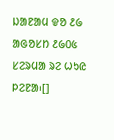ᱡᱟᱱᱟᱢ ᱫᱚ ᱒᱙ ᱟᱜᱚᱥᱴ ᱒᱙᱐᱕ ᱥᱮᱨᱢᱟ ᱨᱮ ᱦᱩᱭ ᱞᱮᱱᱟ᱾[]